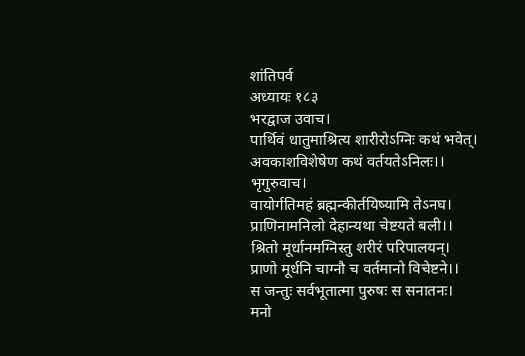शांतिपर्व
अध्यायः १८३
भरद्वाज उवाच।
पार्थिवं धातुमाश्रित्य शारीरोऽग्निः कथं भवेत्।
अवकाशविशेषेण कथं वर्तयतेऽनिलः।।
भृगुरुवाच।
वायोर्गतिमहं ब्रह्मन्कीर्तयिष्यामि तेऽनघ।
प्राणिनामनिलो देहान्यथा चेष्टयते बली।।
श्रितो मूर्धानमग्निस्तु शरीरं परिपालयन्।
प्राणो मूर्धनि चाग्नौ च वर्तमानो विचेष्टने।।
स जन्तुः सर्वभूतात्मा पुरुषः स सनातनः।
मनो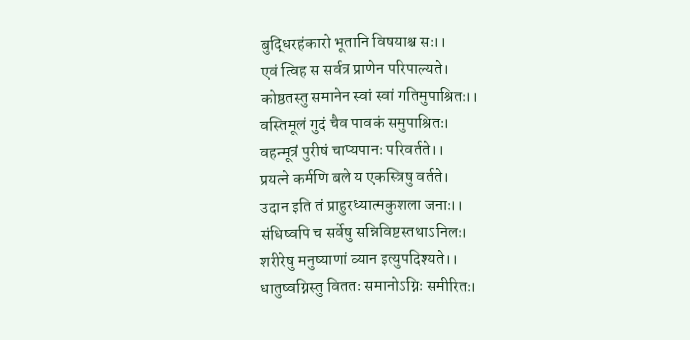बुद्धिरहंकारो भूतानि विषयाश्च सः।।
एवं त्विह स सर्वत्र प्राणेन परिपाल्यते।
कोष्ठतस्तु समानेन स्वां स्वां गतिमुपाश्रितः।।
वस्तिमूलं गुदं चैव पावकं समुपाश्रितः।
वहन्मूत्रं पुरीषं चाप्यपानः परिवर्तते।।
प्रयत्ने कर्मणि बले य एकस्त्रिषु वर्तते।
उदान इति तं प्राहुरध्यात्मकुशला जनाः।।
संधिष्वपि च सर्वेषु सन्निविष्टस्तथाऽनिलः।
शरीरेषु मनुष्याणां व्यान इत्युपदिश्यते।।
धातुष्वग्निस्तु विततः समानोऽग्निः समीरितः।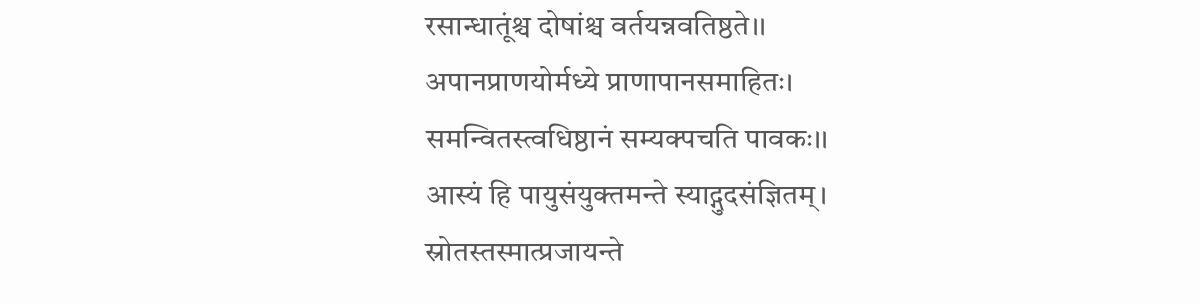रसान्धातूंश्च दोषांश्च वर्तयन्नवतिष्ठते।।
अपानप्राणयोर्मध्ये प्राणापानसमाहितः।
समन्वितस्त्वधिष्ठानं सम्यक्पचति पावकः।।
आस्यं हि पायुसंयुक्तमन्ते स्याद्गुदसंज्ञितम्।
स्रोतस्तस्मात्प्रजायन्ते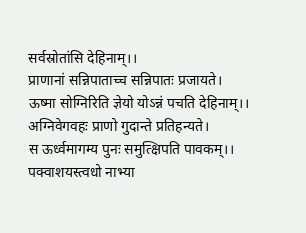सर्वस्रोतांसि देहिनाम्।।
प्राणानां सन्निपाताच्च सन्निपातः प्रजायते।
ऊष्मा सोग्निरिति ज्ञेयो योऽन्नं पचति देहिनाम्।।
अग्निवेगवहः प्राणो गुदान्ते प्रतिहन्यते।
स ऊर्ध्वमागम्य पुनः समुत्क्षिपति पावकम्।।
पक्वाशयस्त्वधो नाभ्या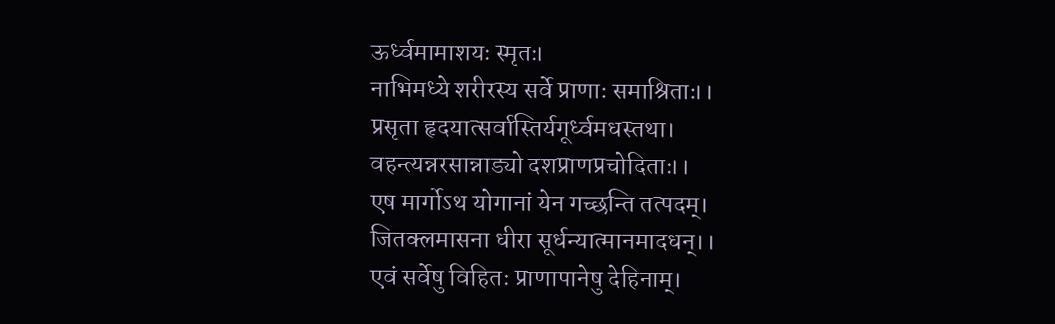ऊर्ध्वमामाशयः स्मृतः।
नाभिमध्ये शरीरस्य सर्वे प्राणाः समाश्रिताः।।
प्रसृता हृदयात्सर्वास्तिर्यगूर्ध्वमधस्तथा।
वहन्त्यन्नरसान्नाड्यो दशप्राणप्रचोदिताः।।
एष मार्गोऽथ योगानां येन गच्छन्ति तत्पदम्।
जितक्लमासना धीरा सूर्धन्यात्मानमादधन्।।
एवं सर्वेषु विहितः प्राणापानेषु देहिनाम्।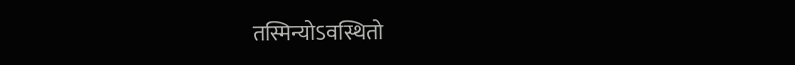तस्मिन्योऽवस्थितो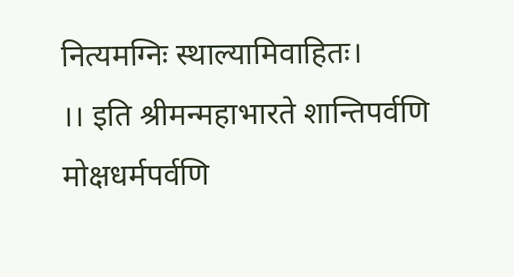नित्यमग्निः स्थाल्यामिवाहितः।
।। इति श्रीमन्महाभारते शान्तिपर्वणि
मोक्षधर्मपर्वणि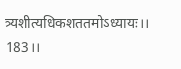त्र्यशीत्यधिकशततमोऽध्यायः।। 183।।